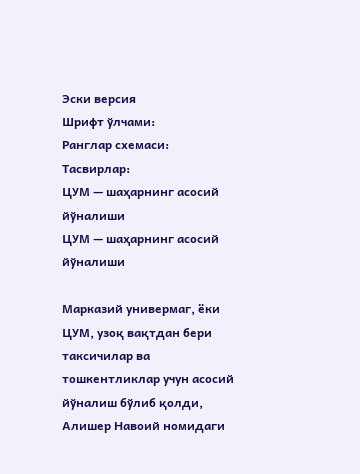Эски версия
Шрифт ўлчами:
Ранглар схемаси:
Тасвирлар:
ЦУМ — шаҳарнинг асосий йўналиши
ЦУМ — шаҳарнинг асосий йўналиши

Марказий универмаг, ёки ЦУМ, узоқ вақтдан бери таксичилар ва тошкентликлар учун асосий йўналиш бўлиб қолди, Алишер Навоий номидаги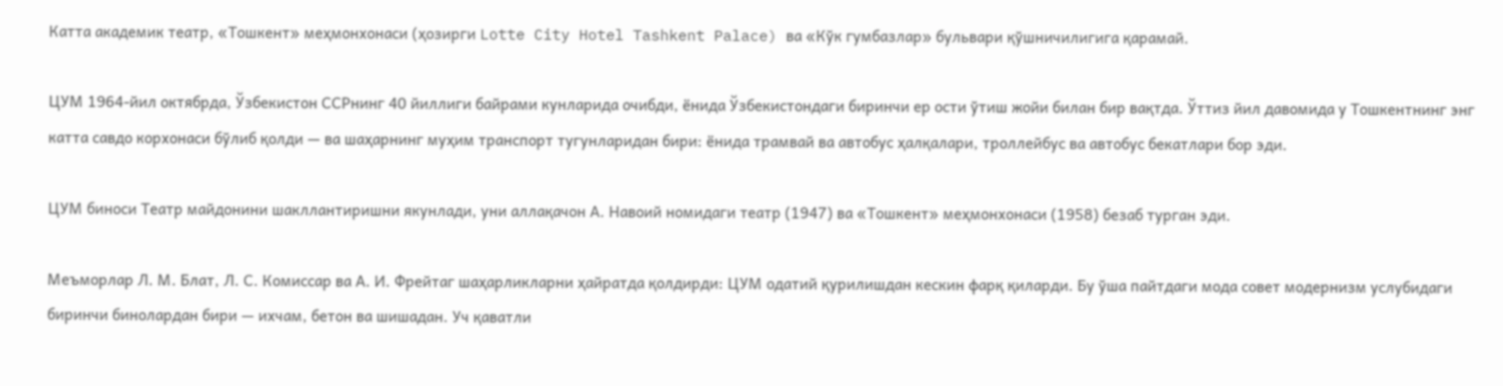Катта академик театр, «Тошкент» меҳмонхонаси (ҳозирги Lotte City Hotel Tashkent Palace) ва «Кўк гумбазлар» бульвари қўшничилигига қарамай.

ЦУМ 1964-йил октябрда, Ўзбекистон ССРнинг 40 йиллиги байрами кунларида очибди, ёнида Ўзбекистондаги биринчи ер ости ўтиш жойи билан бир вақтда. Ўттиз йил давомида у Тошкентнинг энг катта савдо корхонаси бўлиб қолди — ва шаҳарнинг муҳим транспорт тугунларидан бири: ёнида трамвай ва автобус ҳалқалари, троллейбус ва автобус бекатлари бор эди.

ЦУМ биноси Театр майдонини шакллантиришни якунлади, уни аллақачон А. Навоий номидаги театр (1947) ва «Тошкент» меҳмонхонаси (1958) безаб турган эди.

Меъморлар Л. М. Блат, Л. С. Комиссар ва А. И. Фрейтаг шаҳарликларни ҳайратда қолдирди: ЦУМ одатий қурилишдан кескин фарқ қиларди. Бу ўша пайтдаги мода совет модернизм услубидаги биринчи бинолардан бири — ихчам, бетон ва шишадан. Уч қаватли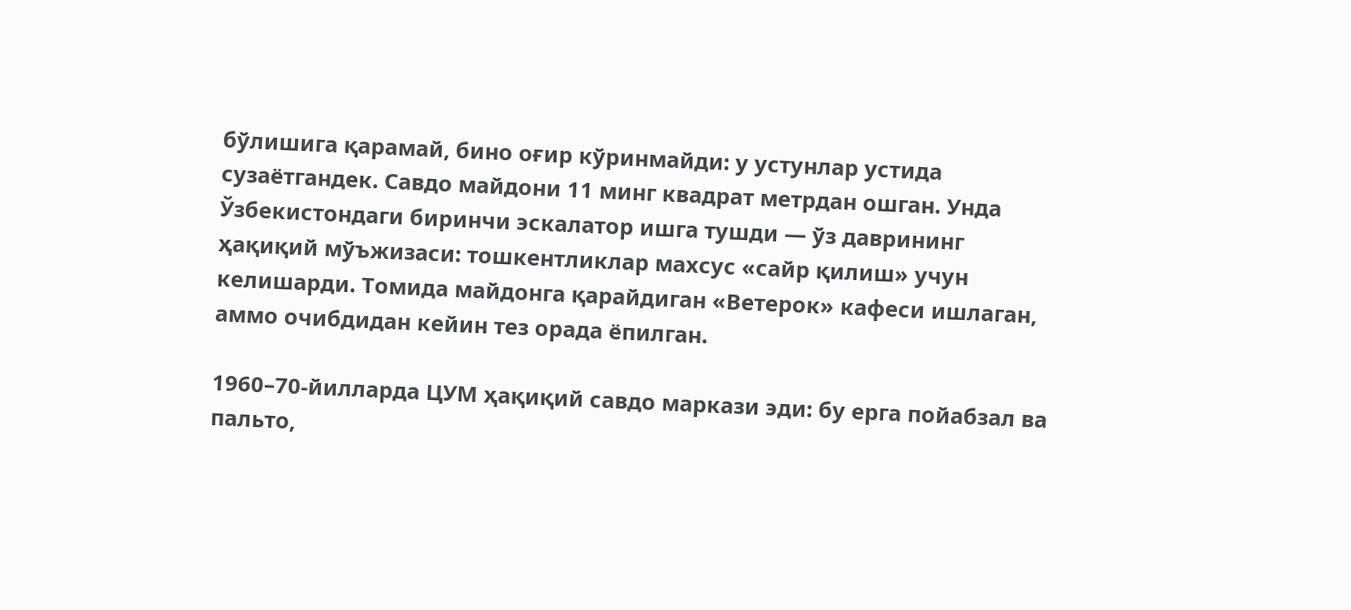бўлишига қарамай, бино оғир кўринмайди: у устунлар устида сузаётгандек. Савдо майдони 11 минг квадрат метрдан ошган. Унда Ўзбекистондаги биринчи эскалатор ишга тушди — ўз даврининг ҳақиқий мўъжизаси: тошкентликлар махсус «сайр қилиш» учун келишарди. Томида майдонга қарайдиган «Ветерок» кафеси ишлаган, аммо очибдидан кейин тез орада ёпилган.

1960–70-йилларда ЦУМ ҳақиқий савдо маркази эди: бу ерга пойабзал ва пальто,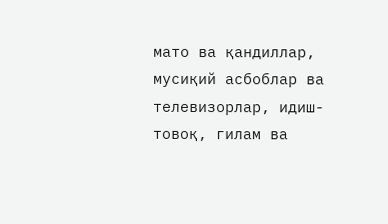мато ва қандиллар, мусиқий асбоблар ва телевизорлар, идиш-товоқ, гилам ва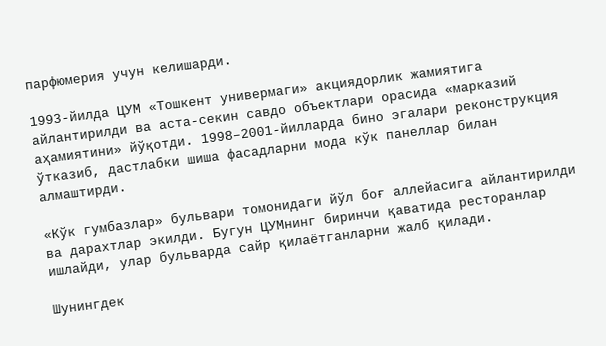парфюмерия учун келишарди.

1993-йилда ЦУМ «Тошкент универмаги» акциядорлик жамиятига айлантирилди ва аста-секин савдо объектлари орасида «марказий аҳамиятини» йўқотди. 1998–2001-йилларда бино эгалари реконструкция ўтказиб, дастлабки шиша фасадларни мода кўк панеллар билан алмаштирди.

«Кўк гумбазлар» бульвари томонидаги йўл боғ аллейасига айлантирилди ва дарахтлар экилди. Бугун ЦУМнинг биринчи қаватида ресторанлар ишлайди, улар бульварда сайр қилаётганларни жалб қилади.

Шунингдек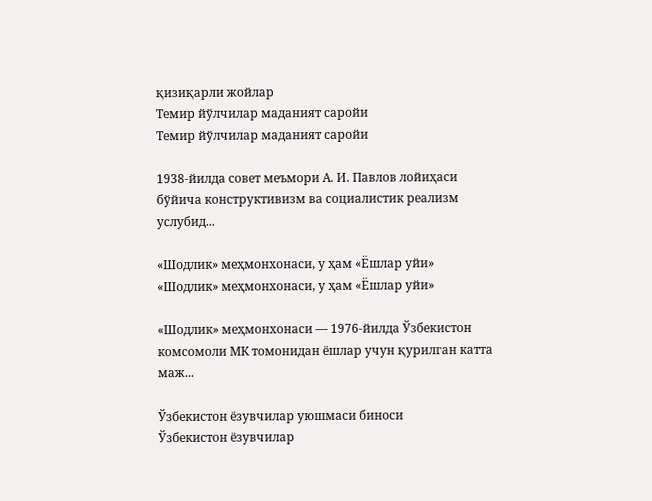қизиқарли жойлар
Темир йўлчилар маданият саройи
Темир йўлчилар маданият саройи

1938-йилда совет меъмори А. И. Павлов лойиҳаси бўйича конструктивизм ва социалистик реализм услубид...

«Шодлик» меҳмонхонаси, у ҳам «Ёшлар уйи»
«Шодлик» меҳмонхонаси, у ҳам «Ёшлар уйи»

«Шодлик» меҳмонхонаси — 1976-йилда Ўзбекистон комсомоли МК томонидан ёшлар учун қурилган катта маж...

Ўзбекистон ёзувчилар уюшмаси биноси
Ўзбекистон ёзувчилар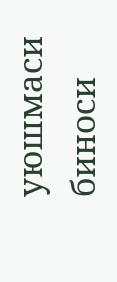уюшмаси биноси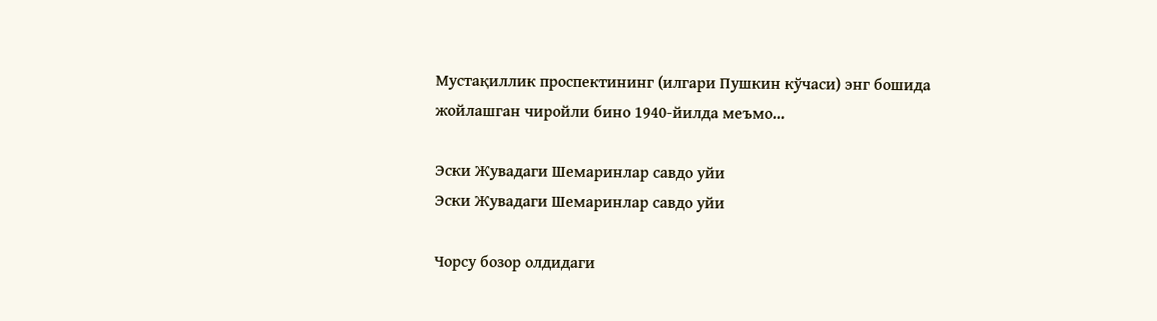Мустақиллик проспектининг (илгари Пушкин кўчаси) энг бошида жойлашган чиройли бино 1940-йилда меъмо...

Эски Жувадаги Шемаринлар савдо уйи
Эски Жувадаги Шемаринлар савдо уйи

Чорсу бозор олдидаги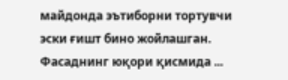майдонда эътиборни тортувчи эски ғишт бино жойлашган. Фасаднинг юқори қисмида ...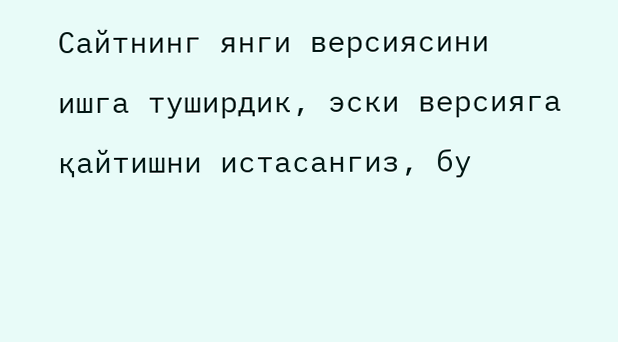Сайтнинг янги версиясини ишга туширдик, эски версияга қайтишни истасангиз, бу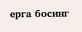ерга босинг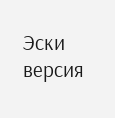Эски версия